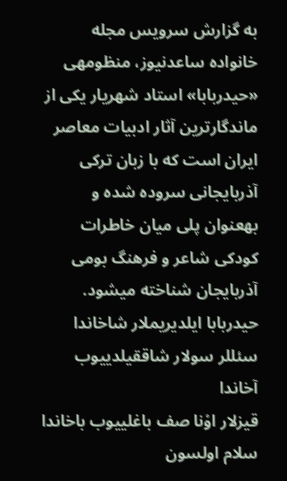به گزارش سرویس مجله خانواده ساعدنیوز، منظومهی «حیدربابا» استاد شهریار یکی از ماندگارترین آثار ادبیات معاصر ایران است که با زبان ترکی آذربایجانی سروده شده و بهعنوان پلی میان خاطرات کودکی شاعر و فرهنگ بومی آذربایجان شناخته میشود.
حیدربابا ایلدیریملار شاخاندا
سئللر سولار شاققیلدییوب آخاندا
قیزلار اوْنا صف باغلییوب باخاندا
سلام اولسون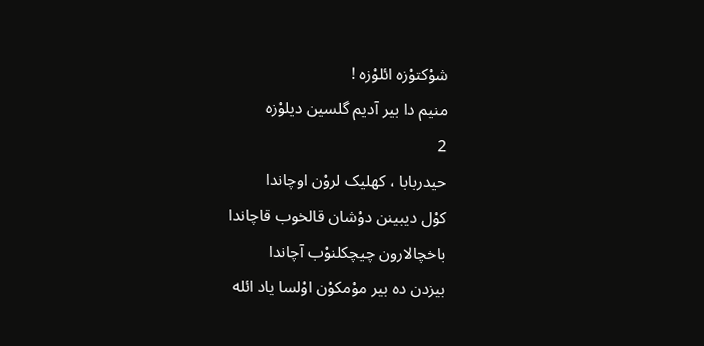شوْکتوْزه ائلوْزه !
منیم دا بیر آدیم گلسین دیلوْزه
2
حیدربابا ، کهلیک لروْن اوچاندا
کوْل دیبینن دوْشان قالخوب قاچاندا
باخچالارون چیچکلنوْب آچاندا
بیزدن ده بیر موْمکوْن اوْلسا یاد ائله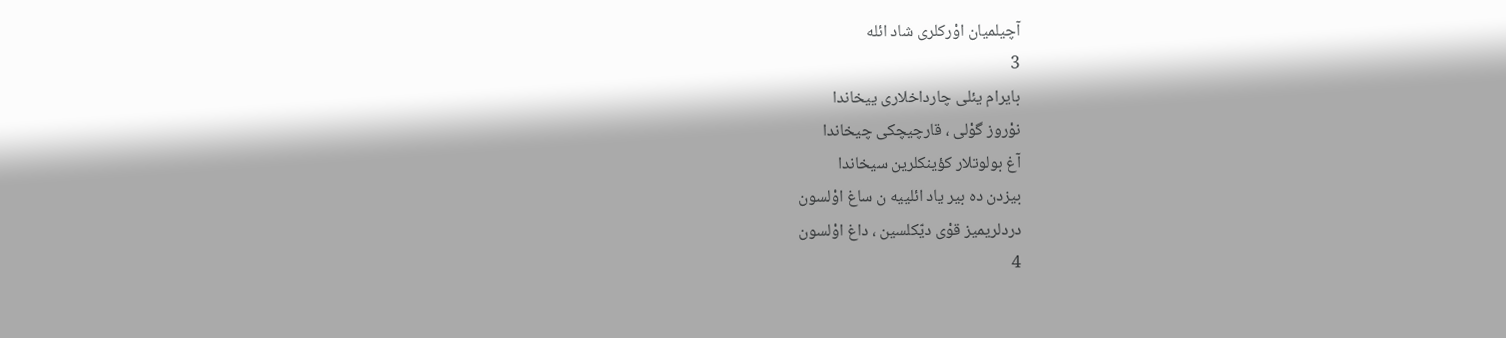آچیلمیان اوْرکلری شاد ائله
3
بایرام یئلی چارداخلاری ییخاندا
نوْروز گوْلی ، قارچیچکی چیخاندا
آغ بولوتلار کؤینکلرین سیخاندا
بیزدن ده بیر یاد ائلییه ن ساغ اوْلسون
دردلریمیز قوْی دیّکلسین ، داغ اوْلسون
4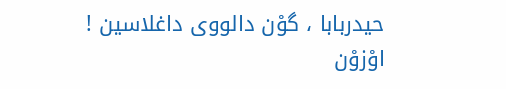حیدربابا ، گوْن دالووی داغلاسین !
اوْزوْن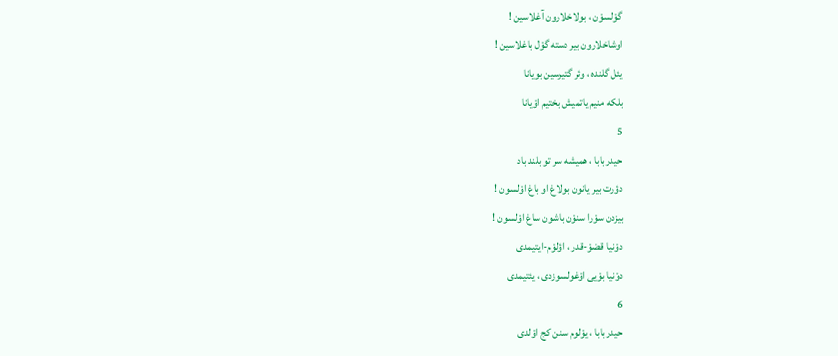گوْلسوْن ، بولاخلارون آغلاسین !
اوشاخلارون بیر دسته گوْل باغلاسین !
یئل گلنده ، وئر گتیرسین بویانا
بلکه منیم یاتمیش بختیم اوْیانا
5
حیدربابا ، همیشه سر تو بلند باد
دؤرت بیر یانون بولاغ او باغ اوْلسون !
بیزدن سوْرا سنوْن باشون ساغ اوْلسون !
دوْنیا قضوْ-قدر ، اؤلوْم-ایتیمدی
دوْنیا بوْیی اوْغولسوزدی ، یئتیمدی
6
حیدربابا ، یوْلوم سنن کج اوْلدی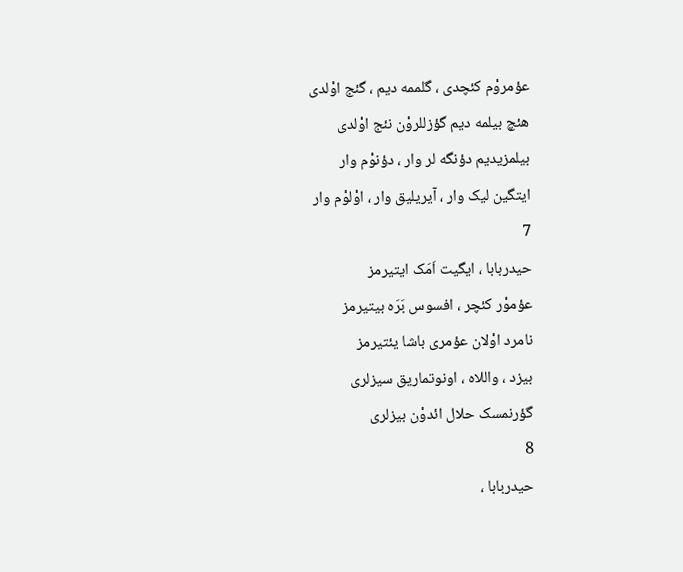عؤمروْم کئچدی ، گلممه دیم ، گئج اوْلدی
هئچ بیلمه دیم گؤزللروْن نئج اوْلدی
بیلمزیدیم دؤنگه لر وار ، دؤنوْم وار
ایتگین لیک وار ، آیریلیق وار ، اوْلوْم وار
7
حیدربابا ، ایگیت اَمَک ایتیرمز
عؤموْر کئچر ، افسوس بَرَه بیتیرمز
نامرد اوْلان عؤمری باشا یئتیرمز
بیزد ، واللاه ، اونوتماریق سیزلری
گؤرنمسک حلال ائدوْن بیزلری
8
حیدربابا ،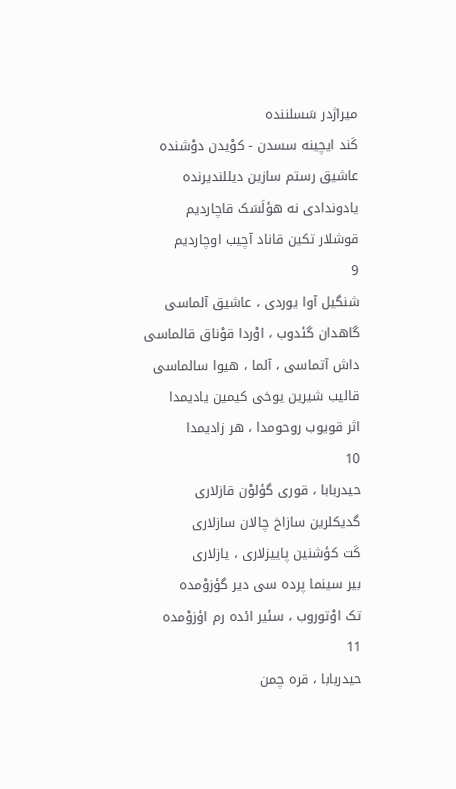میراژدر سَسلننده
کَند ایچینه سسدن - کوْیدن دوْشنده
عاشیق رستم سازین دیللندیرنده
یادوندادی نه هؤلَسَک قاچاردیم
قوشلار تکین قاناد آچیب اوچاردیم
9
شنگیل آوا یوردی ، عاشیق آلماسی
گاهدان گئدوب ، اوْردا قوْناق قالماسی
داش آتماسی ، آلما ، هیوا سالماسی
قالیب شیرین یوخی کیمین یادیمدا
اثر قویوب روحومدا ، هر زادیمدا
10
حیدربابا ، قوری گؤلوْن قازلاری
گدیکلرین سازاخ چالان سازلاری
کَت کؤشنین پاییزلاری ، یازلاری
بیر سینما پرده سی دیر گؤزوْمده
تک اوْتوروب ، سئیر ائده رم اؤزوْمده
11
حیدربابا ، قره چمن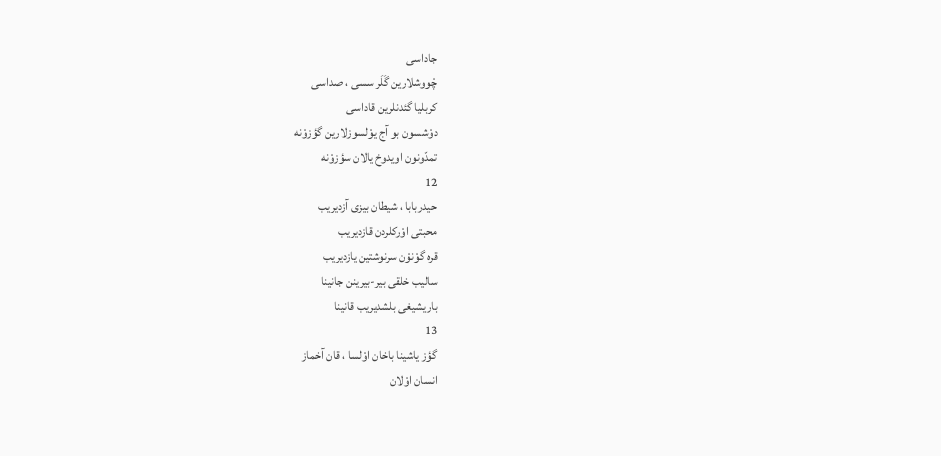جاداسی
چْووشلارین گَلَر سسی ، صداسی
کربلیا گئدنلرین قاداسی
دوْشسون بو آج یوْلسوزلارین گؤزوْنه
تمدّونون اویدوخ یالان سؤزوْنه
12
حیدربابا ، شیطان بیزی آزدیریب
محبتی اوْرکلردن قازدیریب
قره گوْنوْن سرنوشتین یازدیریب
سالیب خلقی بیر-بیرینن جانینا
باریشیغی بلشدیریب قانینا
13
گؤز یاشینا باخان اوْلسا ، قان آخماز
انسان اوْلان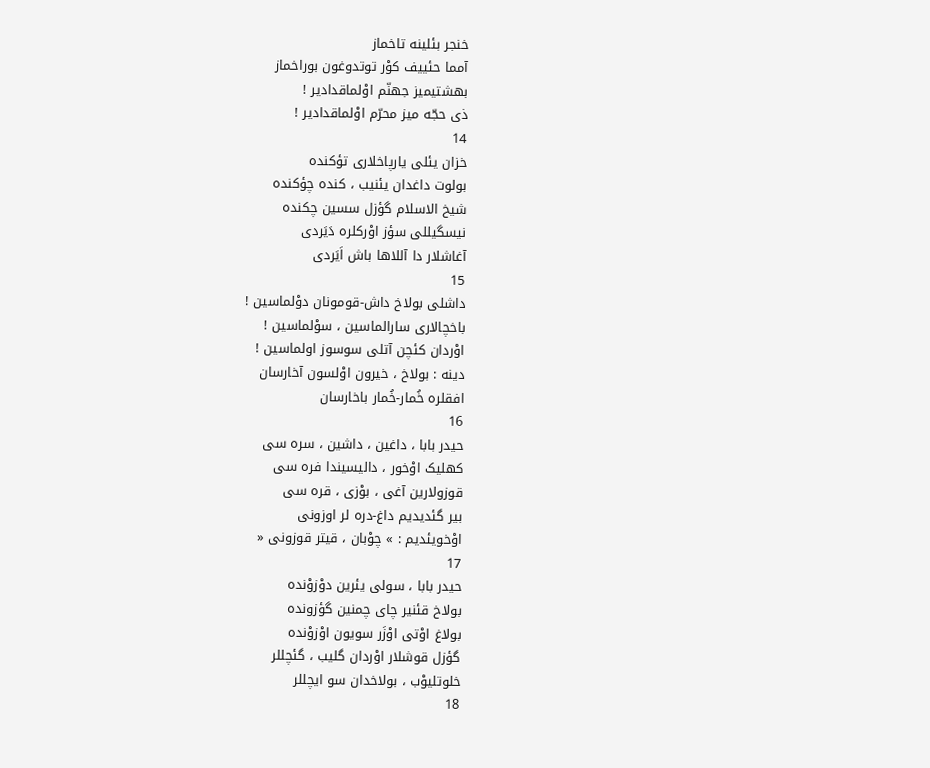خنجر بئلینه تاخماز
آمما حئییف کوْر توتدوغون بوراخماز
بهشتیمیز جهنّم اوْلماقدادیر !
ذی حجّه میز محرّم اوْلماقدادیر !
14
خزان یئلی یارپاخلاری تؤکنده
بولوت داغدان یئنیب ، کنده چؤکنده
شیخ الاسلام گؤزل سسین چکنده
نیسگیللی سؤز اوْرکلره دَیَردی
آغاشلار دا آللاها باش اَیَردی
15
داشلی بولاخ داش-قومونان دوْلماسین !
باخچالاری سارالماسین ، سوْلماسین !
اوْردان کئچن آتلی سوسوز اولماسین !
دینه : بولاخ ، خیرون اوْلسون آخارسان
افقلره خُمار-خُمار باخارسان
16
حیدر بابا ، داغین ، داشین ، سره سی
کهلیک اوْخور ، دالیسیندا فره سی
قوزولارین آغی ، بوْزی ، قره سی
بیر گئدیدیم داغ-دره لر اوزونی
اوْخویئدیم : » چوْبان ، قیتر قوزونی «
17
حیدر بابا ، سولی یئرین دوْزوْنده
بولاخ قئنیر چای چمنین گؤزونده
بولاغ اوْتی اوْزَر سویون اوْزوْنده
گؤزل قوشلار اوْردان گلیب ، گئچللر
خلوتلیوْب ، بولاخدان سو ایچللر
18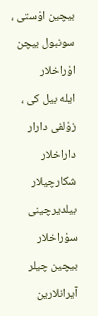بیچین اوْستی ، سونبول بیچن اوْراخلار
ایله بیل کی ، زوْلفی دارار داراخلار
شکارچیلار بیلدیرچینی سوْراخلار
بیچین چیلر آیرانلارین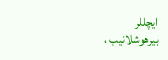ایچللر
بیرهوشلانیب ،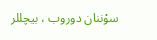سوْننان دوروب ، بیچللر